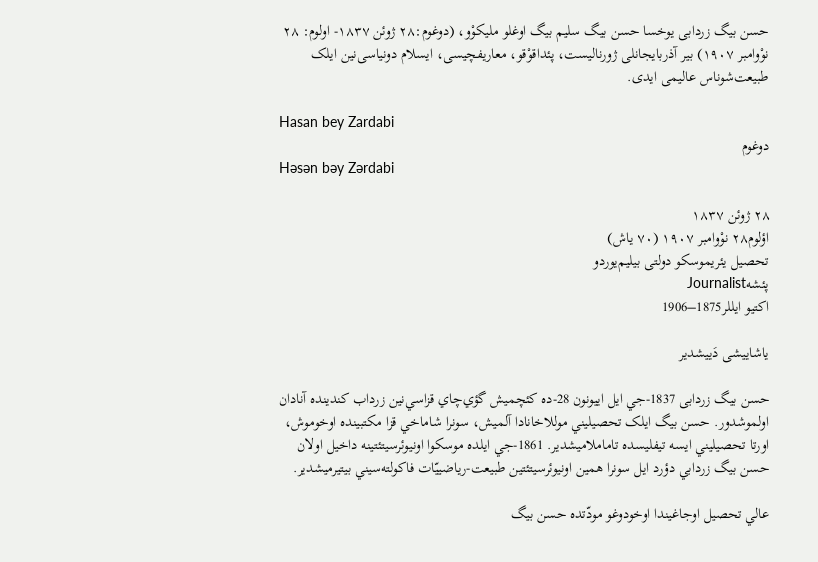حسن بیگ زردابی یوخسا حسن بیگ سلیم بیگ اوغلو ملیکوْو، (دوغوم:۲۸ ژوئن ۱۸۳۷- اولوم: ۲۸ نوْوامبر ۱۹۰۷) بیر آذربایجانلی ژورنالیست، پئداقوْقو، معاریفچیسی، ایسلام دونیاسی‌نین ایلک طبیعت‌شوناس عالیمی ایدی.

Hasan bey Zardabi
دوغوم
Həsən bəy Zərdabi

۲۸ ژوئن ۱۸۳۷
اؤلوم۲۸ نوْوامبر ۱۹۰۷ (۷۰ یاش)
تحصیل یئریموسکو دولتی بیلیم‌یوردو
پئشهJournalist
اکتیو ایللر1875–1906

یاشاییشی دَییشدیر

حسن بیگ زردابی 1837-جي ايل اييونون 28-ده کئچميش گؤي‌چاي قزاسي‌نين زرداب کندينده آنادان اولموشدور. حسن بيگ ايلک تحصيليني موللاخانادا آلميش، سونرا شاماخي قزا مکتبينده اوخوموش، اورتا تحصيليني ايسه تيفليسده تاماملاميشدير. 1861-جي ايلده موسکوا اونيوئرسيتئتينه داخيل اولان حسن بيگ زردابي دؤرد ايل سونرا همين اونيوئرسيتئتين طبيعت-ریاضیيّات فاکولته‌سيني بيتيرميشدير.

عالي تحصيل اوجاغيندا اوخودوغو مودّتده حسن بيگ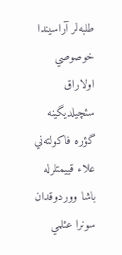طلبه‌لر آراسيندا خوصوصي اولاراق سئچيلديگينه گؤره فاکولته‌ني علاء قييمتلرله باشا ووردوقدان سونرا عئلمي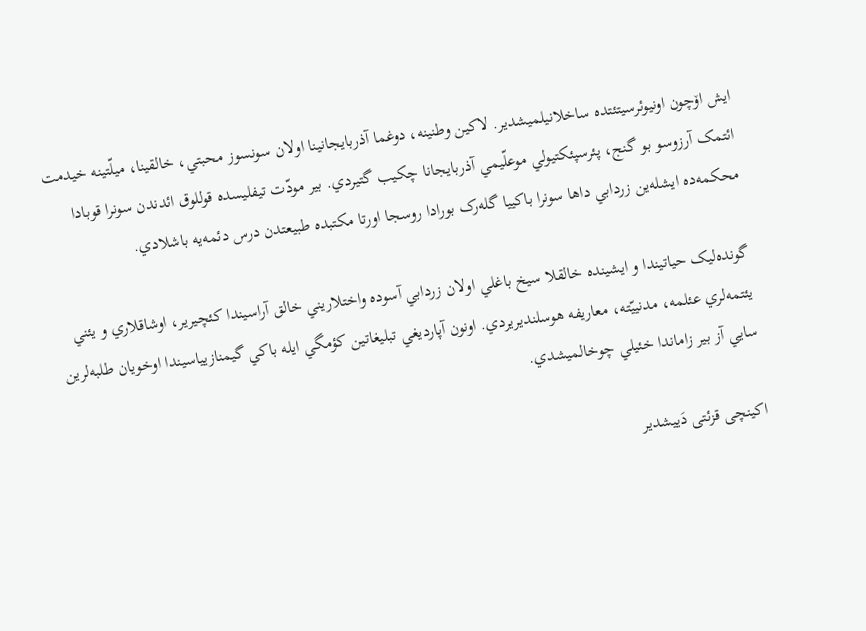ايش اۆچون اونيوئرسيتئتده ساخلانيلميشدير. لاکين وطنينه، دوغما آذربايجانينا اولان سونسوز محبتي، خالقينا، ميلّتينه خيدمت ائتمک آرزوسو بو گنج، پئرسپئکتيولي موعلّيمي آذربايجانا چکيب گتيردي. بير مودّت تيفليسده قوللوق ائدندن سونرا قوبادا محکمه‌ده ايشله‌ين زردابي داها سونرا باکييا گله‌رک بورادا روسجا اورتا مکتبده طبيعتدن درس دئمه‌يه باشلادي.

گونده‌ليک حياتيندا و ايشينده خالقلا سيخ باغلي اولان زردابي آسوده واختلاريني خالق آراسيندا کئچيرير، اوشاقلاري و يئني يئتمه‌لري عئلمه، مدنیيّته، معاريفه هوسلنديريردي. اونون آپارديغي تبليغاتين کؤمگي ايله باکي گيمنازيياسيندا اوخويان طلبه‌لرين سايي آز بير زاماندا خئيلي چوخالميشدي.

اکینچی قزئتی دَییشدیر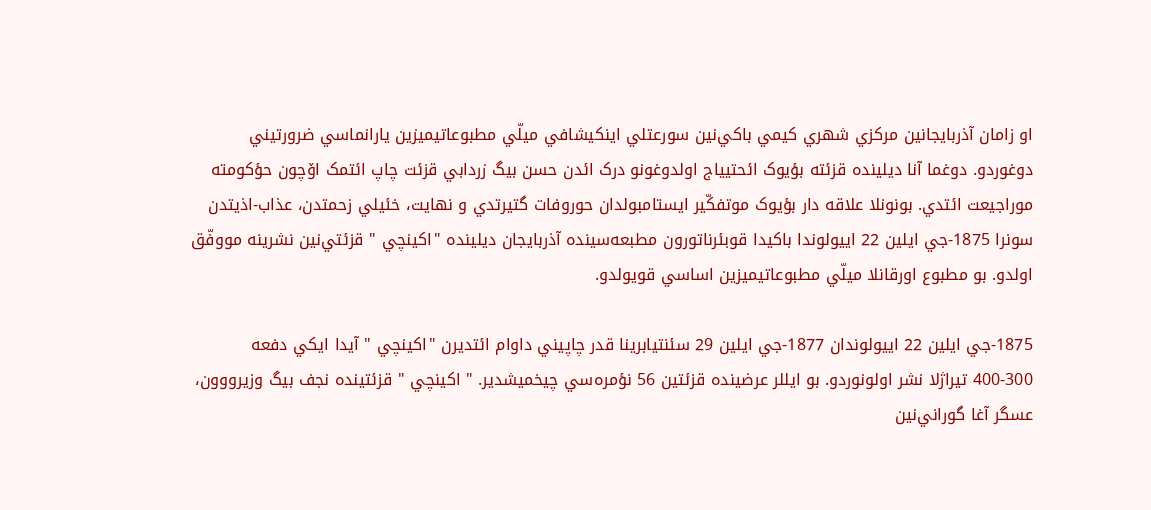او زامان آذربايجانين مرکزي شهري کيمي باکي‌نين سورعتلي اينکيشافي ميلّي مطبوعاتيميزين يارانماسي ضرورتيني دوغوردو. دوغما آنا ديلينده قزئته بؤيوک ائحتيياج اولدوغونو درک ائدن حسن بيگ زردابي قزئت چاپ ائتمک اۆچون حؤکومته موراجيعت ائتدي. بونونلا علاقه دار بؤيوک موتفکّير ايستامبولدان حوروفات گتيرتدي و نهايت، خئيلي زحمتدن، عذاب-اذيتدن سونرا 1875-جي ايلين 22 اييولوندا باکيدا قوبئرناتورون مطبعه‌سينده آذربايجان ديلينده "اکينچي " قزئتي‌نين نشرينه مووفّق اولدو. بو مطبوع اورقانلا ميلّي مطبوعاتيميزين اساسي قويولدو.

1875-جي ايلين 22 اييولوندان 1877-جي ايلين 29 سئنتيابرينا قدر چاپيني داوام ائتديرن "اکينچي " آيدا ايکي دفعه 300-400 تيراژلا نشر اولونوردو. بو ايللر عرضينده قزئتين 56 نؤمره‌سي چيخميشدير. " اکينچي " قزئتينده نجف بيگ وزيرووون، عسگر آغا گوراني‌نين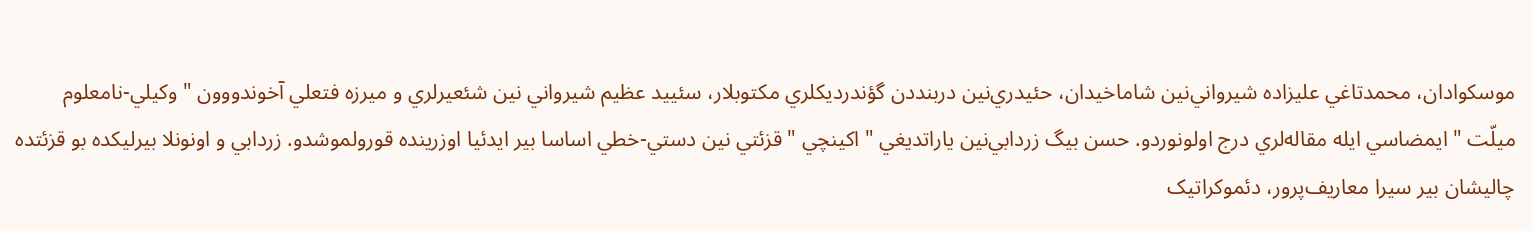موسکوادان، محمدتاغي عليزاده شيرواني‌نين شاماخيدان، حئيدري‌نين دربنددن گؤندرديکلري مکتوبلار، سئييد عظيم شيرواني نين شئعيرلري و ميرزه فتعلي آخوندووون " وکيلي-نامعلوم ميلّت " ايمضاسي ايله مقاله‌لري درج اولونوردو. حسن بيگ زردابي‌نين ياراتديغي " اکينچي " قزئتي نين دستي-خطي اساسا بير ايدئيا اوزرينده قورولموشدو. زردابي و اونونلا بيرليکده بو قزئتده چاليشان بير سيرا معاريف‌پرور، دئموکراتيک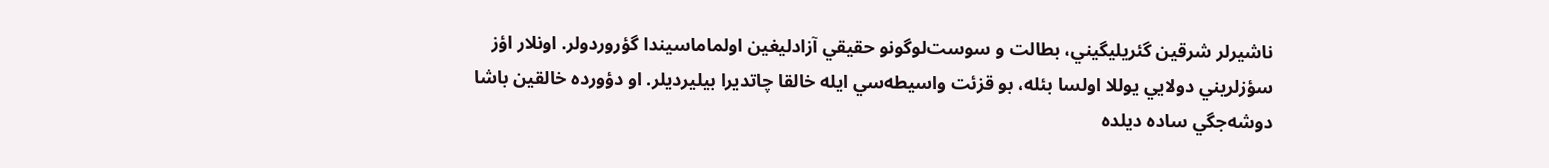ناشيرلر شرقين گئريليگيني، بطالت و سوست‌لوگونو حقيقي آزادليغين اولماماسيندا گؤروردولر. اونلار اؤز سؤزلريني دولايي يوللا اولسا بئله، بو قزئت واسيطه‌سي ايله خالقا چاتديرا بيليرديلر. او دؤورده خالقين باشا دوشه‌جگي ساده ديلده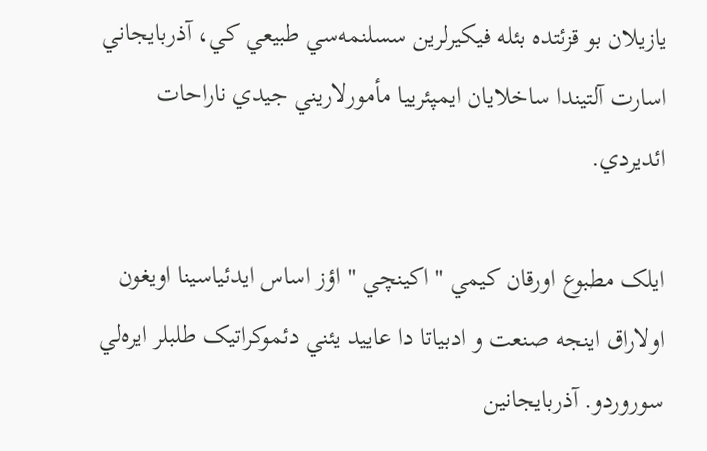يازيلان بو قزئتده بئله فيکيرلرين سسلنمه‌سي طبيعي کي، آذربايجاني اسارت آلتيندا ساخلايان ايمپئرييا مأمورلاريني جيدي ناراحات ائديردي.

ايلک مطبوع اورقان کيمي " اکينچي " اؤز اساس ايدئياسينا اويغون اولاراق اينجه صنعت و ادبياتا دا عاييد يئني دئموکراتيک طلبلر ايره‌لي سوروردو. آذربايجانين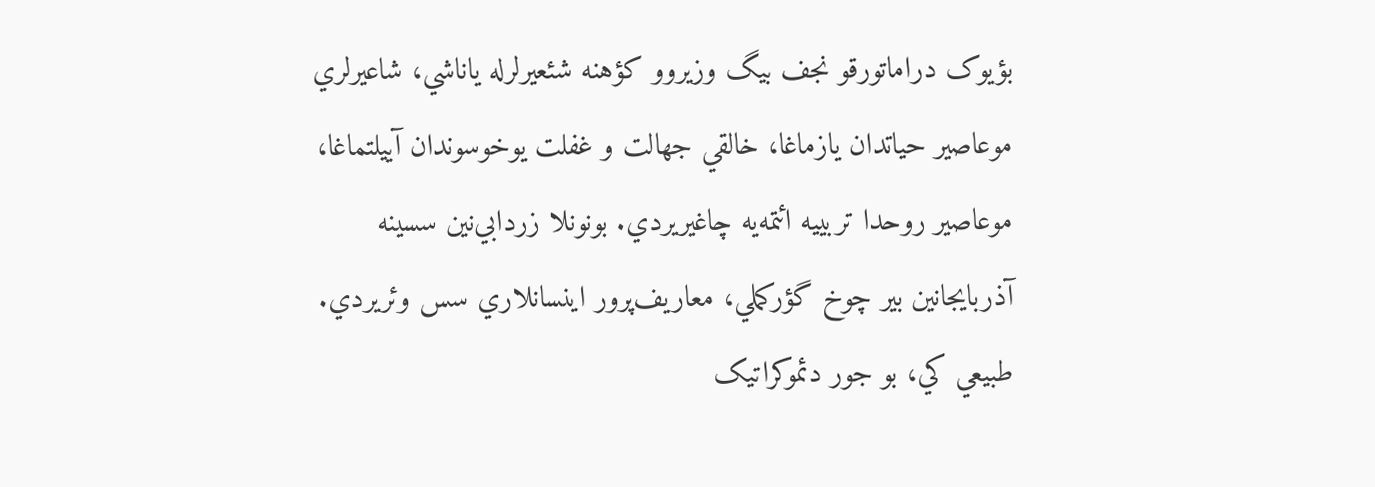بؤيوک دراماتورقو نجف بيگ وزيروو کؤهنه شئعیرلرله ياناشي، شاعيرلري موعاصير حياتدان يازماغا، خالقي جهالت و غفلت يوخوسوندان آييلتماغا، موعاصير روحدا تربييه ائتمه‌يه چاغيريردي. بونونلا زردابي‌نين سسينه آذربايجانين بير چوخ گؤرکملي، معاريف‌پرور اينسانلاري سس وئريردي. طبيعي کي، بو جور دئموکراتيک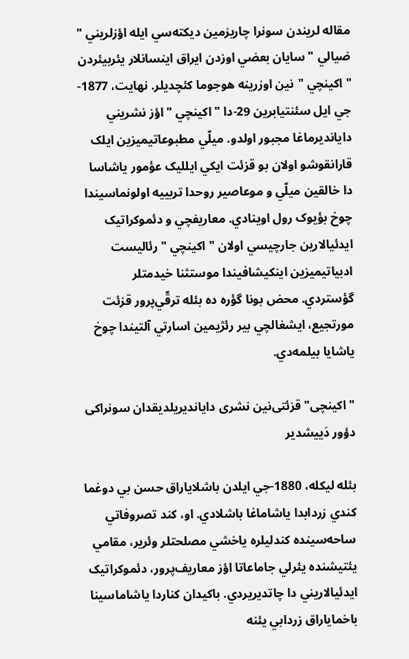مقاله لريندن سونرا چاريزمين ديكته‌سي ايله اؤزلريني " ضيالي " سايان بعضي اوزدن ايراق اينسانلار يئربيئردن " اکينچي "نين اوزرينه هوجوما کئچديلر. نهايت، 1877-جي ايل سئنتيابرين 29-دا " اکينچي " اؤز نشريني دايانديرماغا مجبور اولدو. ميلّي مطبوعاتيميزين ايلک قارانقوشو اولان بو قزئت ايکي ايلليک عؤمور ياشاسا دا خالقين ميلّي و موعاصير روحدا تربييه اولونماسيندا چوخ بؤيوک رول اوينادي. معاريفچي و دئموکراتيک ايدئيالارين جارچيسي اولان " اکينچي " رئاليست ادبياتيميزين اينکيشافيندا موستثنا خيدمتلر گؤستردي. محض بونا گؤره ده بئله ترقّي‌پرور قزئت مورتجیع، ايشغالچي بير رئژيمين اسارتي آلتيندا چوخ ياشايا بيلمه‌دي.

"اکینچی" قزئتی‌نین نشری دایاندیریلدیقدان سونراکی دؤور دَییشدیر

بئله ليکله، 1880-جي ايلدن باشلاياراق حسن بي دوغما کندي زردابدا ياشاماغا باشلادي. او، کند تصروفاتي ساحه‌سينده کندليلره ياخشي مصلحتلر وئرير، مقامي يئتيشنده يئرلي جاماعاتا اؤز معاريف‌پرور، دئموکراتيک ايدئيالاريني دا چاتديريردي. باکيدان کناردا ياشاماسينا باخماياراق زردابي يئنه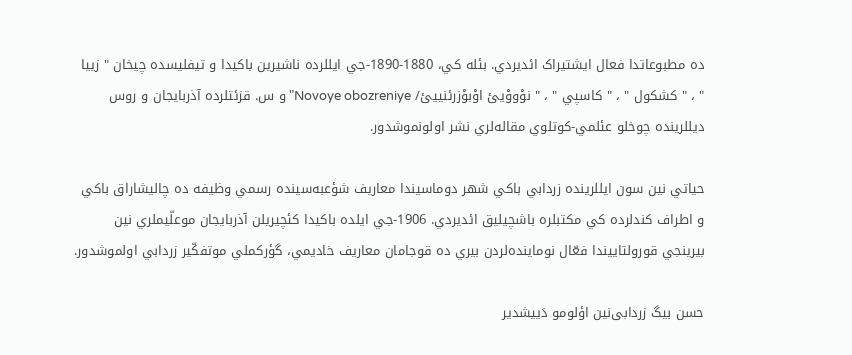ده مطبوعاتدا فعال ايشتيراک ائديردي. بئله کي، 1880-1890-جي ايللرده ناشيرين باکيدا و تيفليسده چيخان " زييا " ، " کشکول " ، " کاسپي " ، " نوْووْيئ اوْبوْزرئنييئ/ Novoye obozreniye" و س. قزئتلرده آذربايجان و روس ديللرينده چوخلو عئلمي-کوتلوي مقاله‌لري نشر اولونموشدور.

حياتي نين سون ايللرينده زردابي باکي شهر دوماسيندا معاريف شؤعبه‌سينده رسمي وظيفه ده چاليشاراق باکي و اطراف کندلرده کي مکتبلره باشچيليق ائديردي. 1906-جي ايلده باکيدا کئچيريلن آذربايجان موعلّيملري نين بيرينجي قورولتاييندا فعّال نوماينده‌لردن بيري ده قوجامان معاريف خاديمي، گؤرکملي موتفکّير زردابي اولموشدور.

حسن بیگ زردابی‌نین اؤلومو دَییشدیر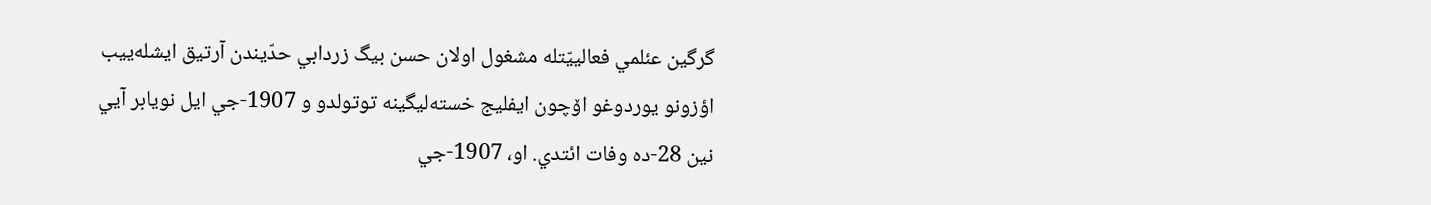گرگين عئلمي فعاليیّتله مشغول اولان حسن بيگ زردابي حدّيندن آرتيق ايشله‌ييب اؤزونو يوردوغو اۆچون ايفليج خسته‌ليگينه توتولدو و 1907-جي ايل نويابر آيي نين 28-ده وفات ائتدي. او، 1907-جي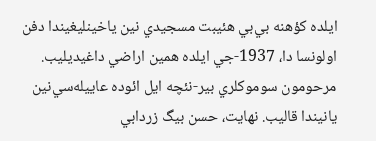ايلده کؤهنه بي‌بي هئيبت مسجيدي نين ياخينليغيندا دفن اولونسا دا، 1937-جي ايلده همين اراضي داغيديليب. مرحومون سوموکلري بير-نئچه ايل ائوده عاييله‌سي‌نين يانيندا قاليب. نهايت، حسن بيگ زردابي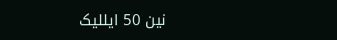نين 50 ايلليک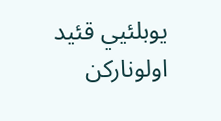يوبلئيي قئيد اولونارکن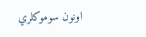اونون سوموکلري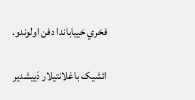فخري خيیاباندا دفن اولوندو.

ائشیک باغلانتیلار دَییشدیر